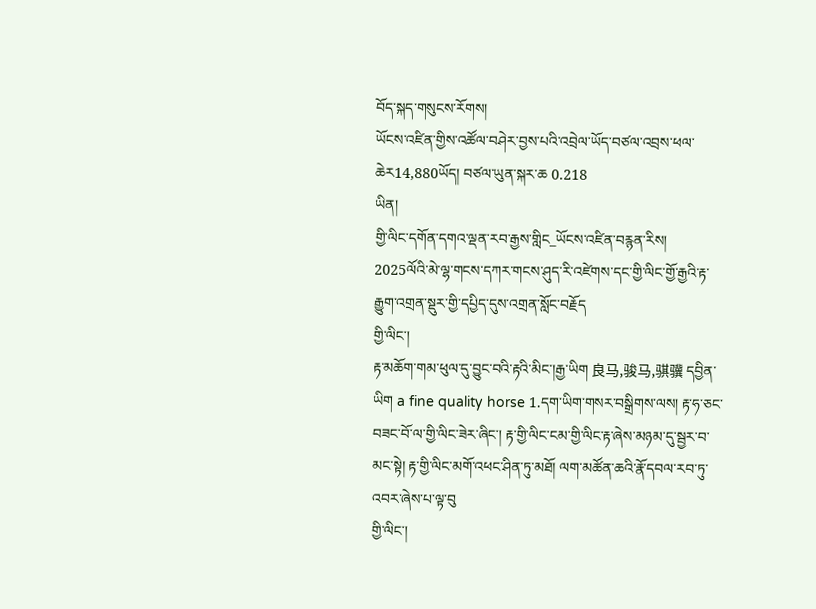བོད་སྐད་གསུངས་རོགས།
ཡོངས་འཛིན་གྱིས་འཚོལ་བཤེར་བྱས་པའི་འབྲེལ་ཡོད་བཙལ་འབྲས་ཕལ་ཆེར14,880ཡོད། བཙལ་ཡུན་སྐར་ཆ 0.218
ཡིན།
གྱི་ལིང་དགོན་དགའ་ལྡན་རབ་རྒྱས་གླིང_ཡོངས་འཛིན་བརྙན་རིས།
2025ལོའི་མེ་ལྷ་གངས་དཀར་གངས་ཤུད་རི་འཛེགས་དང་གྱི་ལིང་གྱོ་རྒྱའི་རྟ་རྒྱུག་འགྲན་སྡུར་གྱི་དཔྱིད་དུས་འགྲན་སློང་བརྗོད
གྱི་ལིང་།
རྟ་མཆོག་གམ་ཕུལ་དུ་བྱུང་བའི་རྟའི་མིང་།རྒྱ་ཡིག 良马,骏马,骐骥 དབྱིན་ཡིག a fine quality horse 1.དག་ཡིག་གསར་བསྒྲིགས་ལས། རྟ་ཧ་ཅང་བཟང་བོ་ལ་གྱི་ལིང་ཟེར་ཞིང་། རྟ་གྱི་ལིང་ངམ་གྱི་ལིང་རྟ་ཞེས་མཉམ་དུ་སྦྱར་བ་མང་སྟེ། རྟ་གྱི་ལིང་མགོ་འཕང་ཤིན་ཏུ་མཐོ། ལག་མཚོན་ཆའི་རྣོ་དབལ་རབ་ཏུ་འབར་ཞེས་པ་ལྟ་བུ
གྱི་ལིང་།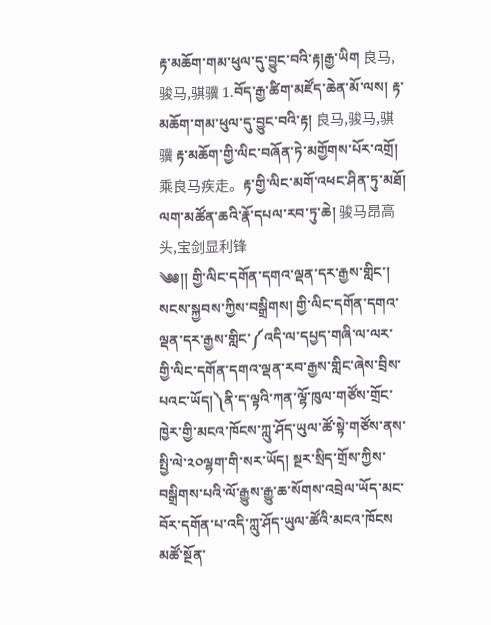རྟ་མཆོག་གམ་ཕུལ་དུ་བྱུང་བའི་རྟ།རྒྱ་ཡིག 良马,骏马,骐骥 1.བོད་རྒྱ་ཚིག་མཛོད་ཆེན་མོ་ལས། རྟ་མཆོག་གམ་ཕུལ་དུ་བྱུང་བའི་རྟ། 良马,骏马,骐骥 རྟ་མཆོག་གྱི་ལིང་བཞོན་ཏེ་མགྱོགས་པོར་འགྲོ། 乘良马疾走。རྟ་གྱི་ལིང་མགོ་འཕང་ཤིན་ཏུ་མཐོ། ལག་མཚོན་ཆའི་རྣོ་དཔལ་རབ་ཏུ་ཆེ། 骏马昂高头,宝剑显利锋
༄༅།། གྱི་ལིང་དགོན་དགའ་ལྡན་དར་རྒྱས་གླིང་།
སངས་སྐྱབས་ཀྱིས་བསྒྲིགས། གྱི་ལིང་དགོན་དགའ་ལྡན་དར་རྒྱས་གླིང་༼འདི་ལ་དཔྱད་གཞི་ལ་ལར་གྱི་ལིང་དགོན་དགའ་ལྡན་རབ་རྒྱས་གླིང་ཞེས་བྲིས་པའང་ཡོད།༽ནི་ད་ལྟའི་ཀན་ལྷོ་ཁུལ་གཙོས་གྲོང་ཁྱེར་གྱི་མངའ་ཁོངས་ཀླུ་ཤོད་ཡུལ་ཚོ་སྟེ་གཙོས་ནས་སྤྱི་ལེ་༢༠ལྷག་གི་སར་ཡོད། སྔར་སྲིད་གྲོས་ཀྱིས་བསྒྲིགས་པའི་ལོ་རྒྱུས་རྒྱུ་ཆ་སོགས་འབྲེལ་ཡོད་མང་བོར་དགོན་པ་འདི་ཀླུ་ཤོད་ཡུལ་ཚོའི་མངའ་ཁོངས
མཚོ་སྔོན་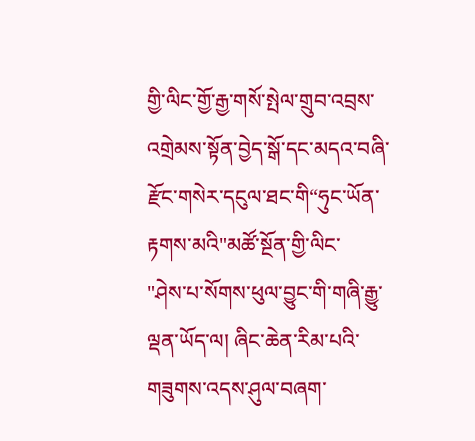གྱི་ལིང་གྱོ་རྒྱ་གསོ་སྤེལ་གྲུབ་འབྲས་འགྲེམས་སྟོན་བྱེད་སྒོ་དང་མདའ་བཞི་རྫོང་གསེར་དངུལ་ཐང་གི“ཧུང་ཡོན་རྟགས་མའི"མཚོ་སྔོན་གྱི་ལིང་
"ཤེས་པ་སོགས་ཕུལ་བྱུང་གི་གཞི་རྒྱུ་ལྡན་ཡོད་ལ། ཞིང་ཆེན་རིམ་པའི་གཟུགས་འདས་ཤུལ་བཞག་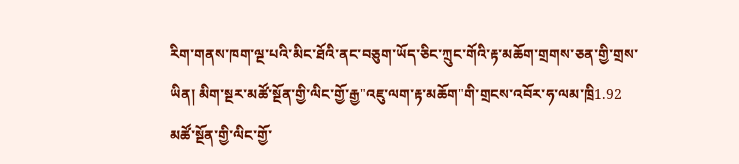རིག་གནས་ཁག་ལྔ་པའི་མིང་ཐོའི་ནང་བཅུག་ཡོད་ཅིང་ཀྲུང་གོའི་རྟ་མཆོག་གྲགས་ཅན་གྱི་གྲས་ཡིན། མིག་སྔར་མཚོ་སྔོན་གྱི་ལིང་གྱོ་རྒྱ"འཇུ་ལག་རྟ་མཆོག"གི་གྲངས་འབོར་ཧ་ལམ་ཁྲི1.92
མཚོ་སྔོན་གྱི་ལིང་གྱོ་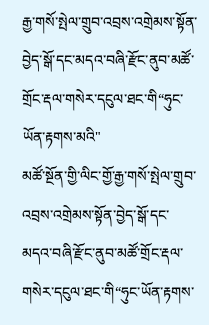རྒྱ་གསོ་སྤེལ་གྲུབ་འབྲས་འགྲེམས་སྟོན་བྱེད་སྒོ་དང་མདའ་བཞི་རྫོང་ནུབ་མཚོ་གྲོང་རྡལ་གསེར་དངུལ་ཐང་གི“ཧུང་ཡོན་རྟགས་མའི"
མཚོ་སྔོན་གྱི་ལིང་གྱོ་རྒྱ་གསོ་སྤེལ་གྲུབ་འབྲས་འགྲེམས་སྟོན་བྱེད་སྒོ་དང་མདའ་བཞི་རྫོང་ནུབ་མཚོ་གྲོང་རྡལ་གསེར་དངུལ་ཐང་གི“ཧུང་ཡོན་རྟགས་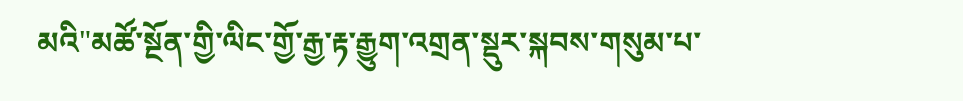མའི"མཚོ་སྔོན་གྱི་ལིང་གྱོ་རྒྱ་རྟ་རྒྱུག་འགྲན་སྡུར་སྐབས་གསུམ་པ་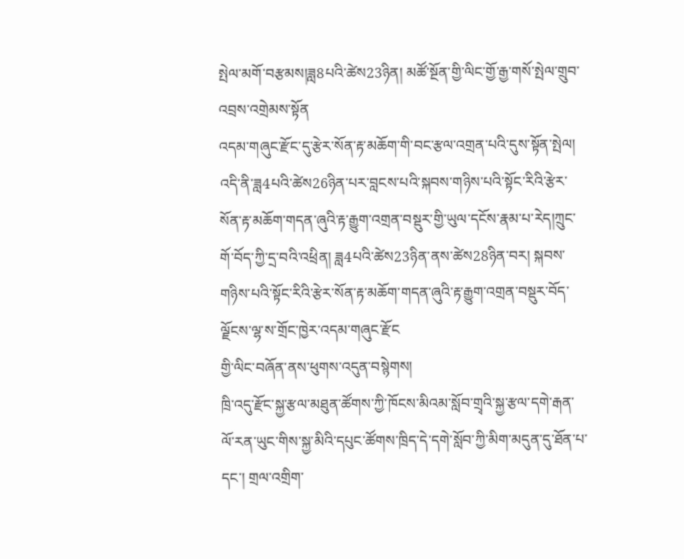སྤེལ་མགོ་བརྩམས།ཟླ8པའི་ཚེས23ཉིན། མཚོ་སྔོན་གྱི་ལིང་གྱོ་རྒྱ་གསོ་སྤེལ་གྲུབ་འབྲས་འགྲེམས་སྟོན
འདམ་གཞུང་རྫོང་དུ་རྩེར་སོན་རྟ་མཆོག་གི་བང་རྩལ་འགྲན་པའི་དུས་སྟོན་སྤེལ།
འདི་ནི་ཟླ4པའི་ཚེས26ཉིན་པར་བླངས་པའི་སྐབས་གཉིས་པའི་སྟོང་རིའི་རྩེར་སོན་རྟ་མཆོག་གདན་ཞུའི་རྟ་རྒྱུག་འགྲན་བསྡུར་གྱི་ཡུལ་དངོས་རྣམ་པ་རེད།ཀྲུང་གོ་བོད་ཀྱི་དྲ་བའི་འཕྲིན། ཟླ4པའི་ཚེས23ཉིན་ནས་ཚེས28ཉིན་བར། སྐབས་གཉིས་པའི་སྟོང་རིའི་རྩེར་སོན་རྟ་མཆོག་གདན་ཞུའི་རྟ་རྒྱུག་འགྲན་བསྡུར་བོད་ལྗོངས་ལྷ་ས་གྲོང་ཁྱེར་འདམ་གཞུང་རྫོང
གྱི་ལིང་བཞོན་ནས་ཕུགས་འདུན་བསྙེགས།
ཁྲི་འདུ་རྫོང་སྐྱ་རྩལ་མཐུན་ཚོགས་ཀྱི་ཁོངས་མིའམ་སློབ་གྲྭའི་སྐྱ་རྩལ་དགེ་རྒན་ལོ་རན་ཡུང་གིས་སྐྱ་མིའི་དཔུང་ཚོགས་ཁྲིད་དེ་དགེ་སློབ་ཀྱི་མིག་མདུན་དུ་ཐོན་པ་དང་། གྲལ་འགྲིག་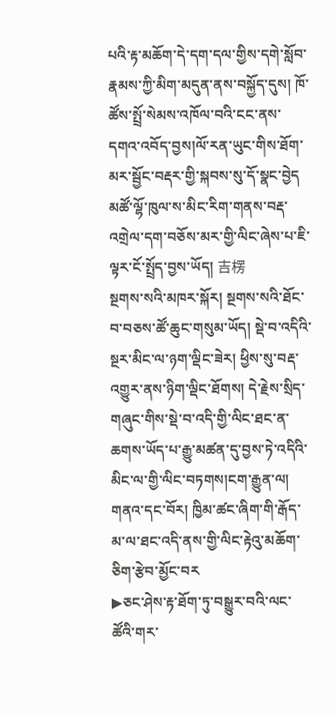པའི་རྟ་མཆོག་དེ་དག་དལ་གྱིས་དགེ་སློབ་རྣམས་ཀྱི་མིག་མདུན་ནས་བསྐྱོད་དུས། ཁོ་ཚོས་སྤྲོ་སེམས་འཁོལ་བའི་ངང་ནས་དགའ་འབོད་བྱས།ལོ་རན་ཡུང་གིས་ཐོག་མར་སྦྱོང་བརྡར་གྱི་སྐབས་སུ་དོ་སྣང་བྱེད
མཚོ་ལྷོ་ཁུལ་ས་མིང་རིག་གནས་བརྡ་འགྲེལ་དག་བཅོས་མར་གྱི་ལིང་ཞེས་པ་ཇི་ལྟར་ངོ་སྤྲོད་བྱས་ཡོད། 吉楞
སྔགས་སའི་མཁར་སྐོར། སྔགས་སའི་ཐོང་བ་བཅས་ཚོ་ཆུང་གསུམ་ཡོད། སྡེ་བ་འདིའི་སྔར་མིང་ལ་ཉག་ལྡིང་ཟེར། ཕྱིས་སུ་བརྡ་འགྱུར་ནས་ཉིག་ལྡིང་ཐོགས། དེ་རྗེས་སྲིད་གཞུང་གིས་སྡེ་བ་འདི་གྱི་ལིང་ཐང་ན་ཆགས་ཡོད་པ་རྒྱུ་མཚན་དུ་བྱས་ཏེ་འདིའི་མིང་ལ་གྱི་ལིང་བཏགས།ངག་རྒྱུན་ལ། གནའ་དང་བོར། ཁྱིམ་ཚང་ཞིག་གི་རྒོད་མ་ལ་ཐང་འདི་ནས་གྱི་ལིང་རྟེའུ་མཆོག་ཅིག་རྩེབ་མྱོང་བར
▶ཅང་ཤེས་རྟ་ཐོག་ཏུ་བསྒྱུར་བའི་ལང་ཚོའི་གར་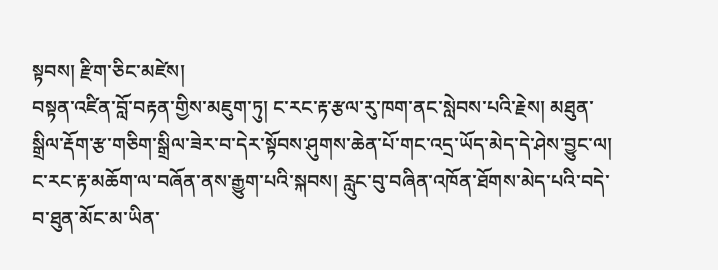སྟབས། རྫིག་ཅིང་མཛེས།
བསྟན་འཛིན་བློ་བརྟན་གྱིས་མཇུག་ཏུ། ང་རང་རྟ་རྩལ་རུ་ཁག་ནང་སླེབས་པའི་རྗེས། མཐུན་སྒྲིལ་རྡོག་རྩ་གཅིག་སྒྲིལ་ཟེར་བ་དེར་སྟོབས་ཤུགས་ཆེན་པོ་གང་འདྲ་ཡོད་མེད་དེ་ཤེས་བྱུང་ལ། ང་རང་རྟ་མཆོག་ལ་བཞོན་ནས་རྒྱུག་པའི་སྐབས། རླུང་བུ་བཞིན་འཁོན་ཐོགས་མེད་པའི་བདེ་བ་ཐུན་མོང་མ་ཡིན་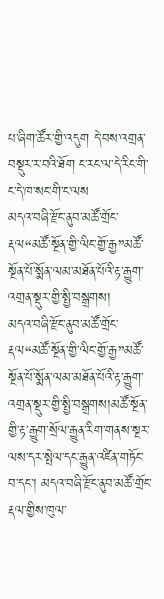པ་ཞིག་ཚོར་གྱི་འདུག དེ་བས་འགྲན་བསྡུར་ར་བའི་ཐོག ང་རང་ལ་དེ་རིང་གི་ང་དེ་ཁ་སང་གི་ང་ལས
མདའ་བཞི་རྫོང་ནུབ་མཚོ་གྲོང་རྡལ“མཚོ་སྔོན་གྱི་ལིང་གྱོ་རྒྱ”མཚོ་སྔོན་པོ་སྨོན་ལམ་མཐོན་པོའི་རྟ་རྒྱུག་འགྲན་སྡུར་གྱི་སྤྱི་བསྒྲགས།
མདའ་བཞི་རྫོང་ནུབ་མཚོ་གྲོང་རྡལ“མཚོ་སྔོན་གྱི་ལིང་གྱོ་རྒྱ”མཚོ་སྔོན་པོ་སྨོན་ལམ་མཐོན་པོའི་རྟ་རྒྱུག་འགྲན་སྡུར་གྱི་སྤྱི་བསྒྲགས།མཚོ་སྔོན་གྱི་རྟ་རྒྱུག་སྲོལ་རྒྱུན་རིག་གནས་སྔར་ལས་དར་སྤེལ་དང་རྒྱུན་འཛིན་གཏོང་བ་དང་། མདའ་བཞི་རྫོང་ནུབ་མཚོ་གྲོང་རྡལ་གྱིས་ཁུལ་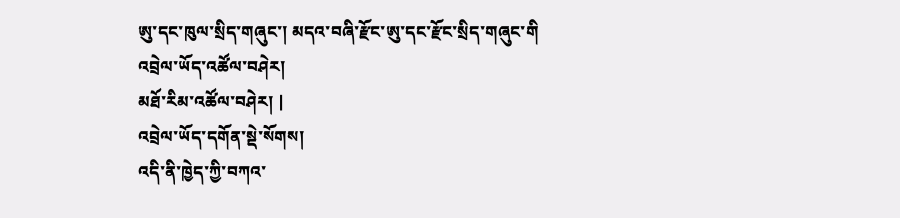ཨུ་དང་ཁུལ་སྲིད་གཞུང་། མདའ་བཞི་རྫོང་ཨུ་དང་རྫོང་སྲིད་གཞུང་གི
འབྲེལ་ཡོད་འཚོལ་བཤེར།
མཐོ་རིམ་འཚོལ་བཤེར། |
འབྲེལ་ཡོད་དགོན་སྡེ་སོགས།
འདི་ནི་ཁྱེད་ཀྱི་བཀའ་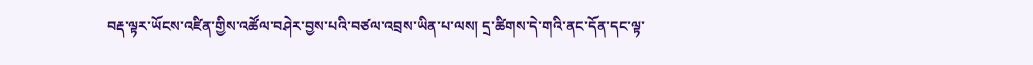བརྡ་ལྟར་ཡོངས་འཛིན་གྱིས་འཚོལ་བཤེར་བྱས་པའི་བཙལ་འབྲས་ཡིན་པ་ལས། དྲ་ཚིགས་དེ་གའི་ནང་དོན་དང་ལྟ་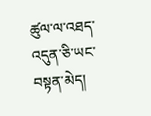ཚུལ་ལ་འཐད་འདུན་ཅི་ཡང་བསྟན་མེད།